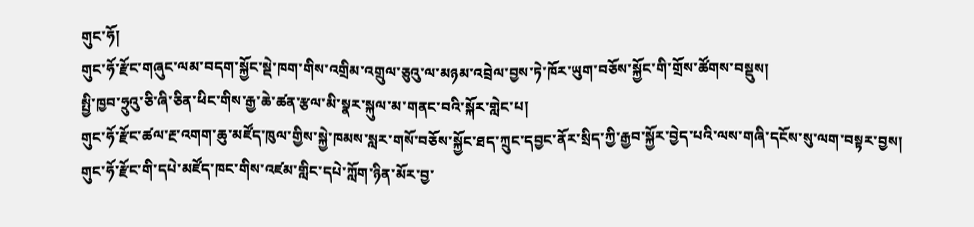གུང་ཧོ།
གུང་ཧོ་རྫོང་གཞུང་ལམ་བདག་སྐྱོང་སྡེ་ཁག་གིས་འགྲིམ་འགྲུལ་ཅུའུ་ལ་མཉམ་འབྲེལ་བྱས་ཏེ་ཁོར་ཡུག་བཅོས་སྐྱོང་གི་གྲོས་ཚོགས་བསྡུས།
སྤྱི་ཁྱབ་ཧྲུའུ་ཅི་ཞི་ཅིན་ཕིང་གིས་རྒྱ་ཆེ་ཚན་རྩལ་མི་སྣར་སྐུལ་མ་གནང་བའི་སྐོར་གླེང་པ།
གུང་ཧོ་རྫོང་ཚལ་རྔ་འགག་ཆུ་མཛོད་ཁུལ་གྱིས་སྐྱེ་ཁམས་སླར་གསོ་བཅོས་སྐྱོང་ཐད་ཀྲུང་དབྱང་ནོར་སྲིད་ཀྱི་རྒྱབ་སྐྱོར་བྱེད་པའི་ལས་གཞི་དངོས་སུ་ལག་བསྟར་བྱས།
གུང་ཧོ་རྫོང་གི་དཔེ་མཛོད་ཁང་གིས་འཛམ་གླིང་དཔེ་ཀློག་ཉིན་མོར་བྱ་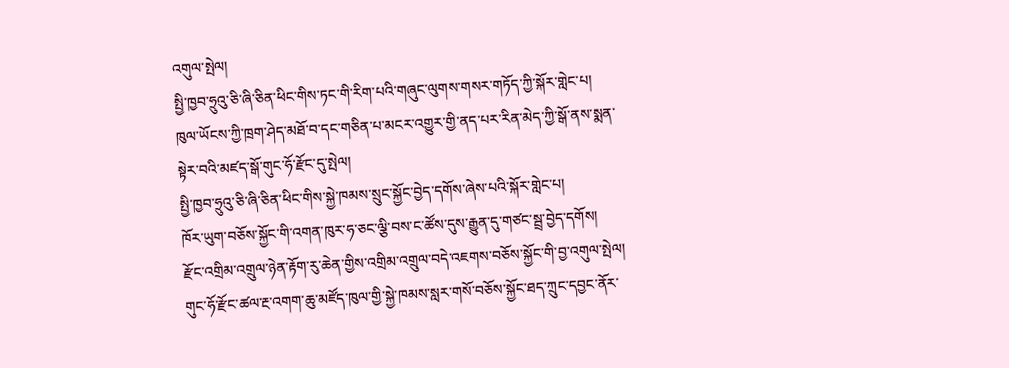འགུལ་སྤེལ།
སྤྱི་ཁྱབ་ཧྲུའུ་ཅི་ཞི་ཅིན་ཕིང་གིས་ཏང་གི་རིག་པའི་གཞུང་ལུགས་གསར་གཏོད་ཀྱི་སྐོར་གླེང་པ།
ཁུལ་ཡོངས་ཀྱི་ཁྲག་ཤེད་མཐོ་བ་དང་གཅིན་པ་མངར་འགྱུར་གྱི་ནད་པར་རིན་མེད་ཀྱི་སྒོ་ནས་སྨན་སྟེར་བའི་མཛད་སྒོ་གུང་ཧོ་རྫོང་དུ་སྤེལ།
སྤྱི་ཁྱབ་ཧྲུའུ་ཅི་ཞི་ཅིན་ཕིང་གིས་སྐྱེ་ཁམས་སྲུང་སྐྱོང་བྱེད་དགོས་ཞེས་པའི་སྐོར་གླེང་པ།
ཁོར་ཡུག་བཅོས་སྐྱོང་གི་འགན་ཁུར་ཧ་ཅང་ལྕི་བས་ང་ཚོས་དུས་རྒྱུན་དུ་གཙང་སྦྲ་བྱེད་དགོས།
རྫོང་འགྲིམ་འགྲུལ་ཉེན་རྟོག་རུ་ཆེན་གྱིས་འགྲིམ་འགྲུལ་བདེ་འཇགས་བཅོས་སྐྱོང་གི་བྱ་འགུལ་སྤེལ།
གུང་ཧོ་རྫོང་ཚལ་རྔ་འགག་ཆུ་མཛོད་ཁུལ་གྱི་སྐྱེ་ཁམས་སླར་གསོ་བཅོས་སྐྱོང་ཐད་ཀྲུང་དབྱང་ནོར་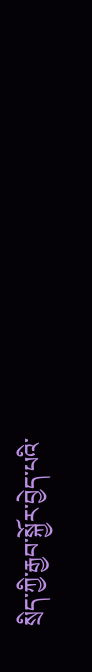སྲིད་ཀྱི་རྒྱབ་སྐྱོར་བྱེད་པའི་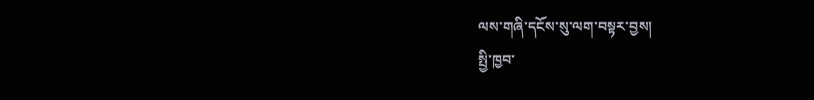ལས་གཞི་དངོས་སུ་ལག་བསྟར་བྱས།
སྤྱི་ཁྱབ་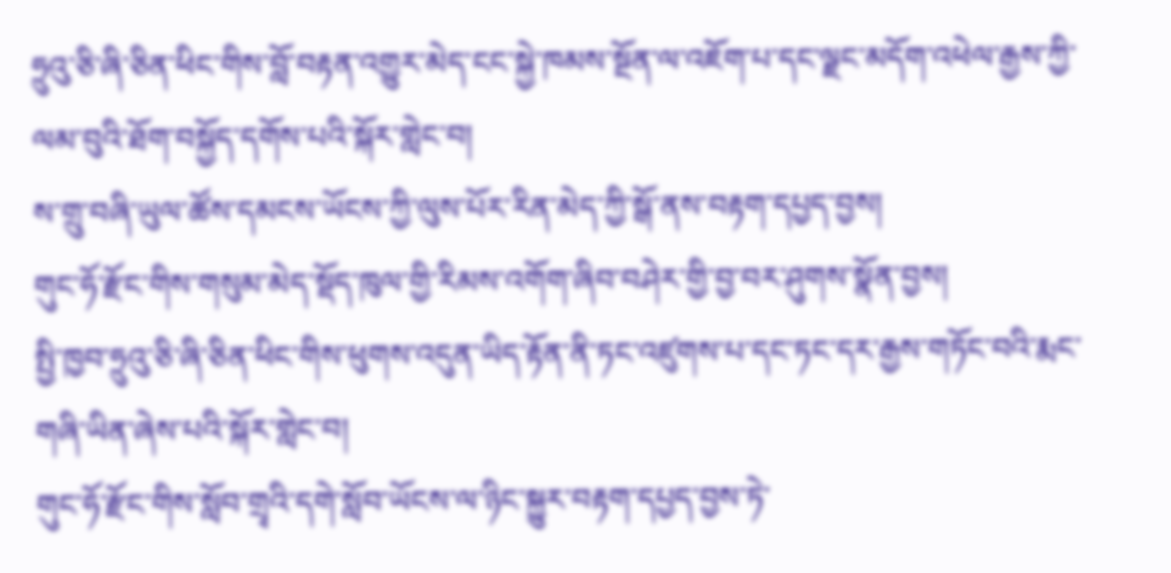ཧྲུའུ་ཅི་ཞི་ཅིན་ཕིང་གིས་བློ་བརྟན་འགྱུར་མེད་ངང་སྐྱེ་ཁམས་སྔོན་ལ་འཇོག་པ་དང་ལྗང་མདོག་འཕེལ་རྒྱས་ཀྱི་ལམ་བུའི་ཐོག་བསྐྱོད་དགོས་པའི་སྐོར་གླེང་བ།
ས་གྲུ་བཞི་ཡུལ་ཚོས་དམངས་ཡོངས་ཀྱི་ལུས་པོར་རིན་མེད་ཀྱི་སྒོ་ནས་བརྟག་དཔྱད་བྱས།
གུང་ཧོ་རྫོང་གིས་གསུམ་མེད་སྡོད་ཁུལ་གྱི་རིམས་འགོག་ཞིབ་བཤེར་གྱི་བྱ་བར་ཤུགས་སྣོན་བྱས།
སྤྱི་ཁྱབ་ཧྲུའུ་ཅི་ཞི་ཅིན་ཕིང་གིས་ཕུགས་འདུན་ཡིད་རྟོན་ནི་ཏང་འཛུགས་པ་དང་ཏང་དར་རྒྱས་གཏོང་བའི་རྨང་གཞི་ཡིན་ཞེས་པའི་སྐོར་གླེང་བ།
གུང་ཧོ་རྫོང་གིས་སློབ་གྲྭའི་དགེ་སློབ་ཡོངས་ལ་ཉིང་སྐྱུར་བརྟག་དཔྱད་བྱས་ཏེ་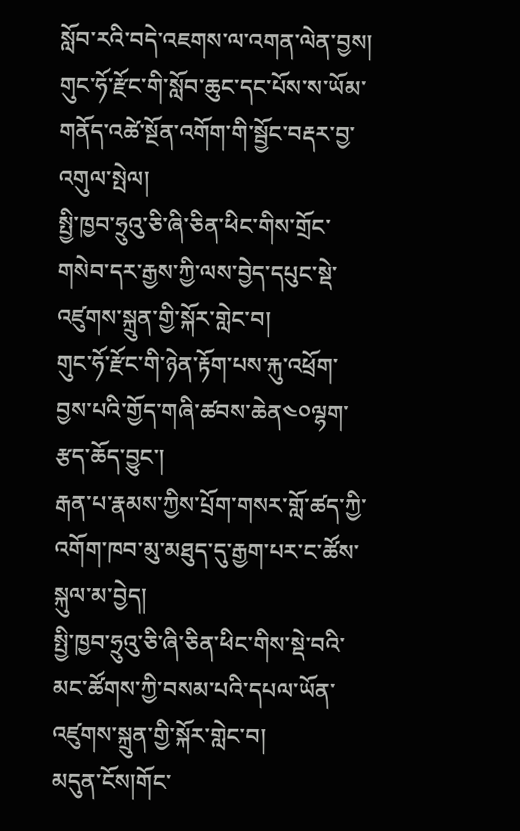སློབ་རའི་བདེ་འཇགས་ལ་འགན་ལེན་བྱས།
གུང་ཧོ་རྫོང་གི་སློབ་ཆུང་དང་པོས་ས་ཡོམ་གནོད་འཚེ་སྔོན་འགོག་གི་སྦྱོང་བརྡར་བྱ་འགུལ་སྤེལ།
སྤྱི་ཁྱབ་ཧྲུའུ་ཅི་ཞི་ཅིན་ཕིང་གིས་གྲོང་གསེབ་དར་རྒྱས་ཀྱི་ལས་བྱེད་དཔུང་སྡེ་འཛུགས་སྐྲུན་གྱི་སྐོར་གླེང་བ།
གུང་ཧོ་རྫོང་གི་ཉེན་རྟོག་པས་རྐུ་འཕྲོག་བྱས་པའི་གྱོད་གཞི་ཚབས་ཆེན༤༠ལྷག་རྩད་ཆོད་བྱུང་།
རྒན་པ་རྣམས་ཀྱིས་པྲོག་གསར་གློ་ཚད་ཀྱི་འགོག་ཁབ་མུ་མཐུད་དུ་རྒྱག་པར་ང་ཚོས་སྐུལ་མ་བྱེད།
སྤྱི་ཁྱབ་ཧྲུའུ་ཅི་ཞི་ཅིན་ཕིང་གིས་སྡེ་བའི་མང་ཚོགས་ཀྱི་བསམ་པའི་དཔལ་ཡོན་འཛུགས་སྐྲུན་གྱི་སྐོར་གླེང་བ།
མདུན་ངོས།གོང་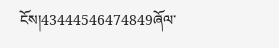ངོས།43444546474849ཞོལ་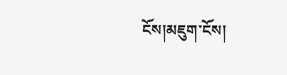ངོས།མཇུག་ངོས།